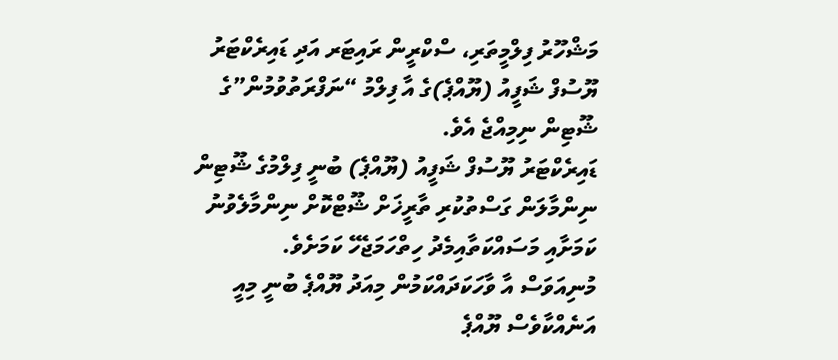މަޝްހޫރު ފިލްމީތަރި، ސްކްރީން ރައިޓަރ އަދި ޑައިރެކްޓަރު ޔޫސުފް ޝަފީއު (ޔޫއްޕެ)ގެ އާ ފިލްމު “ނަފްރަތުވުމުން”ގެ ޝޫޓިން ނިމިއްޖެ އެވެ.
ޑައިރެކްޓަރު ޔޫސުފް ޝަފީއު (ޔޫއްޕެ) ބުނީ ފިލްމުގެ ޝޫޓިން ނިންމާލަން ގަސްތުކުރި ތާރީޚަށް ޝޫޓްކޮށް ނިންމާލެވުނު ކަމަށާއި މަސައްކަތާއިމެދު ހިތްހަމަޖެހޭ ކަމަށެވެ.
މުނިއަވަސް އާ ވާހަކަދައްކަމުން މިއަދު ޔޫއްޕެ ބުނީ މިއީ އަނެއްކާވެސް ޔޫއްޕެ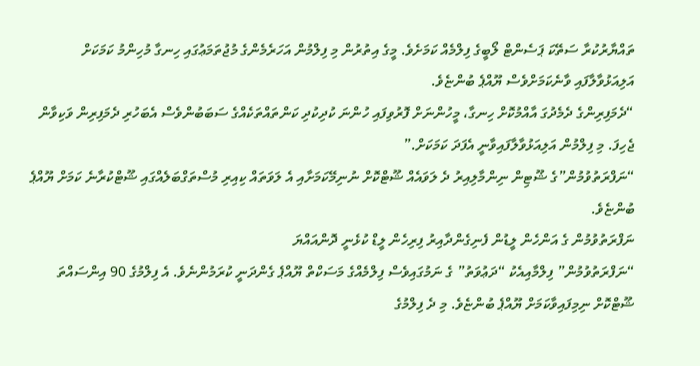ތައްޔާރުކުރާ ސަތޭކަ ޕަސެންޓް ލޯބީގެ ފިލްމެއް ކަމަށެވެ. މީގެ އިތުރުން މި ފިލްމުން އަހަރެމެންގެ މުޖުތަމަޢުގައި ހިނގާ މުހިންމު ކަމަކަށް އަލިއަޅުވާލާފައި ވާނެކަމަށްވެސް ޔޫއްޕެ ބުންޏެވެ.
“ދެމަފިރިންގެ ދެމެދުގަ އާއްމުކޮށް ހިނގާ، މީހުންނަށް ފޮރުވިފައި ހުންނަ ކުދިކުދި ކަންތައްތަކެއްގެ ސަބަބުންވެސް އެބަހުރި ދެމަފިރިން ވަކިވާން ޖެހިފަ. މި ފިލްމުން އަލިއަޅުވާލާފައިވާނީ އެފަދަ ކަމަކަށް.”
“ނަފްރަތުވުމުން”ގެ ޝޫޓިން ނިންމާލިއިރު ދެ ލަވައެއް ޝޫޓްކޮށް ނުނިމޭކަމަށާއި އެ ލަވަތައް ކިއިރި މުސްތަގްބަލެއްގައި ޝޫޓްކުރާނެ ކަމަށް ޔޫއްޕެ ބުންޏެވެ.
ނަފްރަތުވުމުން ގެ އަންހެން ލީޑުން ފެނިގެންދާއިރު ފިރިހެން ލީޑް ކުޅެނީ ދޮންއައްޔަ
“ނަފްރަތުވުމުން” ފިލްމާއިއެކު “ދަޢުވަތު” ގެ ނަމުގައިވެސް ފިލްމެއްގެ މަސަކްތް ޔޫއްޕެ ގެންދަނީ ކުރަމުންނެވެ. އެ ފިލްމުގެ 90 އިންސައްތަ ޝޫޓްކޮށް ނިމިފައިވާކަމަށް ޔޫއްޕެ ބުންޏެވެ. މި ދެ ފިލްމުގެ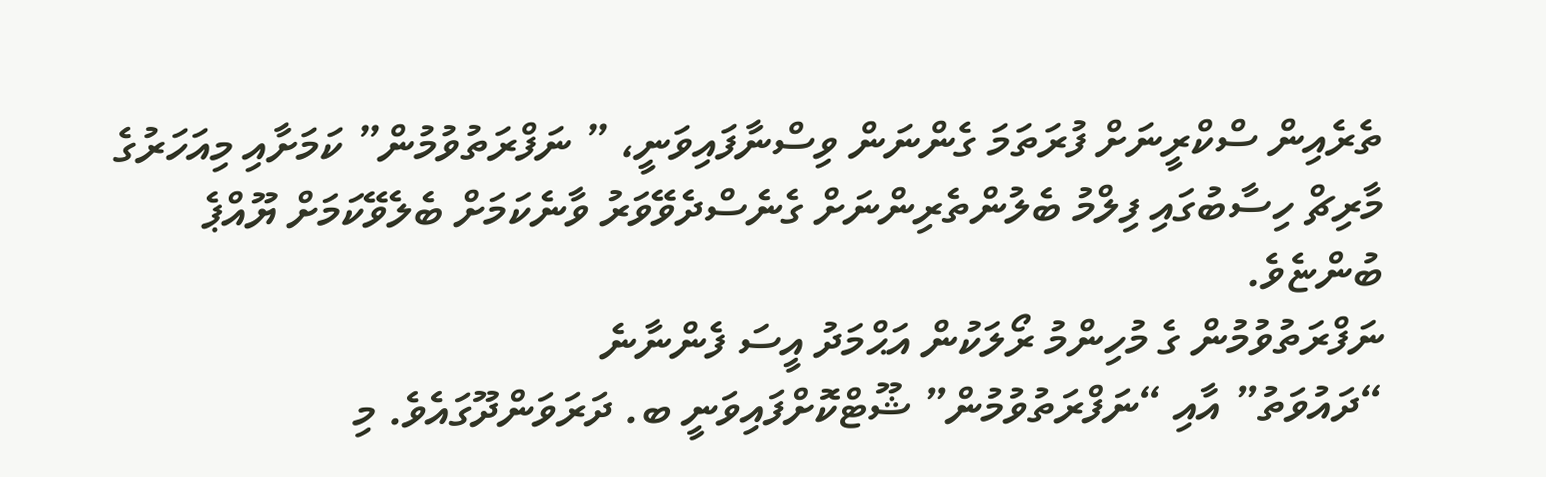ތެރެއިން ސްކްރީނަށް ފުރަތަމަ ގެންނަން ވިސްނާފައިވަނީ، ” ނަފްރަތުވުމުން” ކަމަށާއި މިއަހަރުގެ މާރިޗް ހިސާބުގައި ފިލްމު ބެލުންތެރިންނަށް ގެނެސްދެވޭވަރު ވާނެކަމަށް ބެލެވޭކަމަށް ޔޫއްޕެ ބުންޏެވެ.
ނަފްރަތުވުމުން ގެ މުހިންމު ރޯލަކުން އަޙްމަދު އީސަ ފެންނާނެ
“ދައުވަތު” އާއި “ނަފްރަތުވުމުން” ޝޫޓްކޮށްފައިވަނީ ބ. ދަރަވަންދޫގައެވެ. މި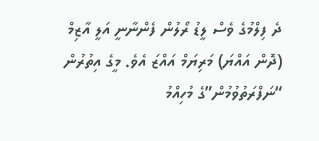ދެ ފިލްމުގެ ވެސް ލީޑު ރޯލުން ފެންނާނީ އަލީ އާޒިމް (ދޮން އައްޔަ) މަރިޔަމް އައްޒަ އެވެ. މީގެ އިތުރުން “ނަފްރަތުވުމުން”ގެ މުހިއްމު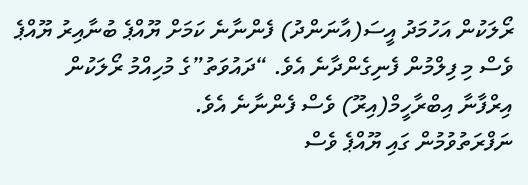ރޯލަކުން އަހުމަދު އީސަ(އާނަންދު) ފެންނާނެ ކަމަށް ޔޫއްޕެ ބުނާއިރު ޔޫއްޕެ ވެސް މި ފިލްމުން ފެނިގެންދާނެ އެވެ. “ދައުވަތު”ގެ މުހިއްމު ރޯލަކުން އިރްފާނާ އިބްރާހީމް(އިރޫ) ވެސް ފެންނާނެ އެވެ.
ނަފްރަތުވުމުން ގައި ޔޫއްޕެ ވެސް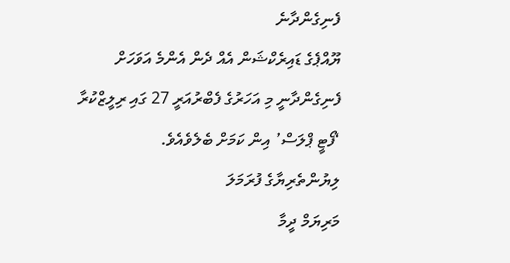ފެނިގެންދާނެ
ޔޫއްޕެގެ ޑައިރެކްޝަން އެއް ދެން އެންމެ އަވަހަށް ފެނިގެންދާނީ މި އަހަރުގެ ފެބްރުއަރީ 27 ގައި ރިލީޒްކުރާ ‘ފޯޓީ ޕްލަސް’ އިން ކަމަށް ބެލެވެއެވެ.
ލިޔުންތެރިޔާގެ ފުރަމަލަ
މަރިޔަމް ދީމާ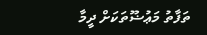ތަފާތު މަޢުޟޫތަކަށް ދީމާ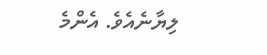ލިޔާނެއެވެ. އެންމެ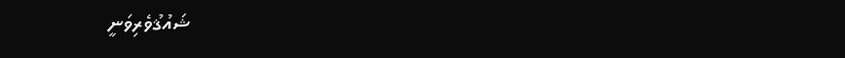ޝައުޤުވެރިވަނީ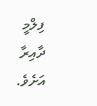ފިލްމީ ދާއިރާ އަށެވެ.